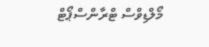މޯލްޑިވްސް ޓްރާންސްޕޯޓް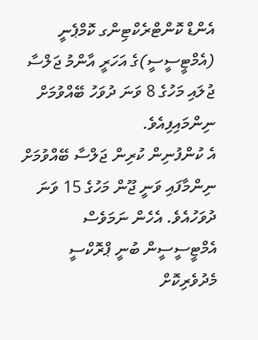އެންޑް ކޮންޓްރެކްޓިންގ ކޮމްޕެނީ (އެމްޓީސީސީ)ގެ އަހަރީ އާންމު ޖަލްސާ ޖުލައި މަހުގެ 8 ވަނަ ދުވަހު ބޭއްވުމަށް ނިންމައިފިއެވެ.
އެ ކުންފުނިން ކުރިން ޖަލްސާ ބޭއްވުމަށް ނިންމާފައި ވަނީ ޖޫން މަހުގެ 15 ވަނަ ދުވަހުއެވެ. އެހެން ނަމަވެސް އެމްޓީސީސީން ބުނީ ޕްރޮކްސީ މެދުވެރިކޮށް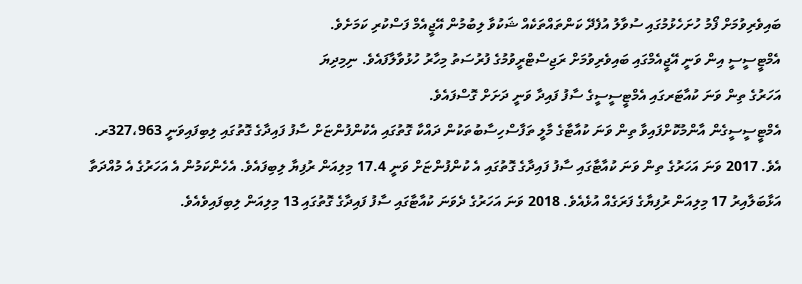ބައިވެރިވުމަށް ފޯމު ހުށަހެޅުމުގައި ސުވާލު އުފެދޭ ކަންތައްތަކެއް ޝަކުވާ ލިބުމުން އޭޖީއެމް ފަސްކުރި ކަމަށެވެ.
އެމްޓީސީސީ އިން ވަނީ އޭޖީއެމްގައި ބައިވެރިވުމަށް ރަޖިސްޓްރީވުމުގެ ފުރުސަތު މިހާރު ހުޅުވާލާފައެވެ. ނިމިދިޔަ
އަހަރުގެ ތިން ވަނަ ކުއާޓަރގައި އެމްޓީސީސީގެ ސާފު ފައިދާ ވަނީ ދަށަށް ގޮސްފައެވެ.
އެމްޓީސީސީގެން އާންމުކޮށްފައިވާ ތިން ވަނަ ކުއާޓާގެ މާލީ ތަފާސްހިސާބުތަކުން ދައްކާ ގޮތުގައި އެކުންފުންޏަށް ސާފު ފައިދާގެ ގޮތުގައި ލިބިފައިވަނީ 327،963ރ. އެވެ. 2017 ވަނަ އަހަރުގެ ތިން ވަނަ ކުއާޓާގައި ސާފު ފައިދާގެ ގޮތުގައި އެ ކުންފުންޏަށް ވަނީ 17.4 މިލިއަން ރުފިޔާ ލިބިފައެވެ. އެހެންކަމުން އެ އަހަރުގެ އެ މުއްދަތާ އަޅާބަލާއިރު 17 މިލިއަން ރުފިޔާގެ ފަރަގެއް އުޅެއެވެ. 2018 ވަނަ އަހަރުގެ ދެވަނަ ކުއާޓާގައި ސާފު ފައިދާގެ ގޮތުގައި 13 މިލިއަން ލިބިފައިވެއެވެ.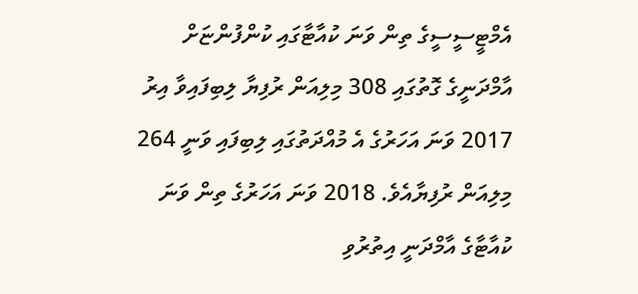އެމްޓީސީސީގެ ތިން ވަނަ ކުއާޓާގައި ކުންފުންޏަށް އާމްދަނީގެ ގޮތުގައި 308 މިލިއަން ރުފިޔާ ލިބިފައިވާ އިރު 2017 ވަނަ އަހަރުގެ އެ މުއްދަތުގައި ލިބިފައި ވަނީ 264 މިލިއަން ރުފިޔާއެވެ. 2018 ވަނަ އަހަރުގެ ތިން ވަނަ ކުއާޓާގެ އާމްދަނީ އިތުރުވި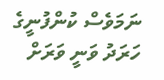ނަމަވެސް ކުންފުނީގެ ހަރަދު ވަނީ ވަރަށް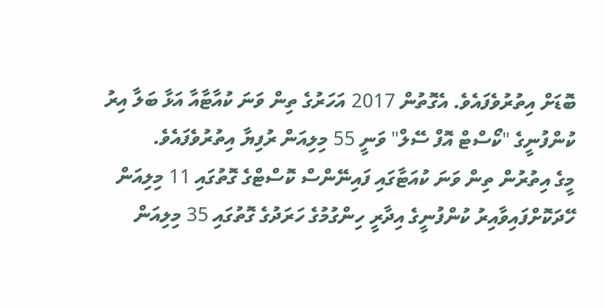ބޮޑަށް އިތުރުވެފައެވެ. އެގޮތުން 2017 އަހަރުގެ ތިން ވަނަ ކުއާޓާއާ އަޅާ ބަލާ އިރު ކުންފުނީގެ "ކޯސްޓް އޮފް ސޭލް" ވަނީ 55 މިލިއަން ރުފިޔާ އިތުރުވެފައެވެ.
މީގެ އިތުރުން ތިން ވަނަ ކުއަޓާގައި ފައިނޭންސް ކޮސްޓްގެ ގޮތުގައި 11 މިލިއަން ހޭދަކޮށްފައިވާއިރު ކުންފުނީގެ އިދާރީ ހިންގުމުގެ ހަރަދުގެ ގޮތުގައި 35 މިލިއަން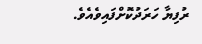ރުފިޔާ ހަރަދުކޮށްފައިވެއެވެ.